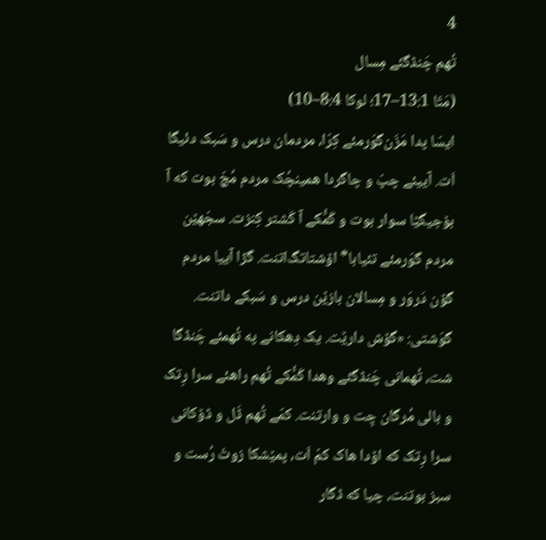4
تُهم چَنڈگئے مِسال
(مَتّا 13:1–17؛ لوکا 8:4–10)
ایسّا پدا مَزَن‌گوَرمئے کِرّا، مردمان درس و سَبک دئیگا اَت. آییئے چپّ و چاگردا همینچُک مردم مُچّ بوت که آ بۆجیگێا سوار بوت و کَمُّکے آ کَشتر کِنزت. سجّهێن مردم گوَرمئے تئیابا* اۆشتاتگ‌اتنت. گڑا آییا مردم گۆن دَروَر و مِسالان بازێن درس و سَبکے داتنت. گوَشتی: «گۆش دارێت. یک دِهکانے په تُهمئے چَنڈگا شت، تُهمانی چَنڈگئے وهدا کَمُّکے تُهم راهئے سرا رِتک و بالی مُرگان چِت و وارتنت. کمّے تُهم ڈَل و ڈۆکانی سرا رِتک که اۆدا هاک کمّ اَت، پمێشکا زوتّ رُست و سبز بوتنت، چیا که ڈگار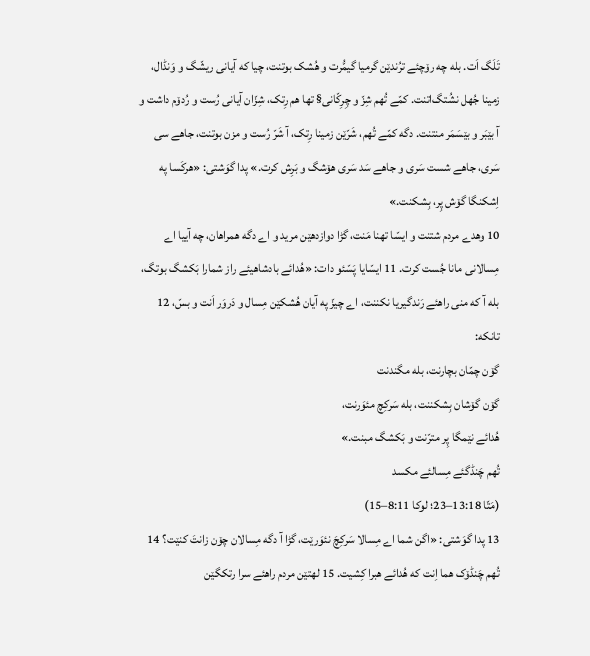تَلَگ اَت. بله چه رۆچئے ترُندێن گرمیا گیمُّرت و هُشک بوتنت، چیا که آیانی ریشّگ و وَنڈال، زمینا جُهل نشُتگ‌اتنت. کمّے تُهم شِزّ و چِرِکّانی§ تها هم رِتک، شِزّان آیانی رُست و رُدۆم داشت و آ بێبَر و بێسَمَر منتنت. دگه کمّے تُهم، شَرّێن زمینا رِتک، آ شَرّ رُست و مزن بوتنت، جاهے سی سَری، جاهے شست سَری و جاهے سَد سَری هۆشگ و بَرِش کرت.» پدا گوَشتی: «هرکَسا په اِشکنگا گۆش پِر، بِشکنت.»
10 وهدے مردم شتنت و ایسّا تهنا مَنت، گڑا دوازدهێن مرید و اے دگه همراهان، چه آییا اے مِسالانی مانا جُست کرت. 11 ایسّایا پَسّئو دات: «هُدائے بادشاهیئے راز شمارا بَکشگ بوتگ، بله آ که منی راهئے رَندگیریا نکننت، اے چیزّ په آیان هُشکێن مِسال و دَروَر اَنت و بسّ، 12 تانکه:
گۆن چمّان بچارنت، بله مگندنت
گۆن گۆشان بِشکننت، بله سَرکِچ مئوَرنت،
هُدائے نێمگا پِر مترّنت و بَکشگ مبنت.»
تُهم چَنڈگئے مِسالئے مکسد
(مَتّا 13:18–23؛ لوکا 8:11–15)
13 پدا گوَشتی: «اگن شما اے مِسالا سَرکِچَ نئوَرێت، گڑا آ دگه مِسالان چۆن زانتَ کنێت؟ 14 تُهم چَنڈۆک هما اِنت که هُدائے هبرا کِشیت. 15 لهتێن مردم راهئے سرا رتکگێن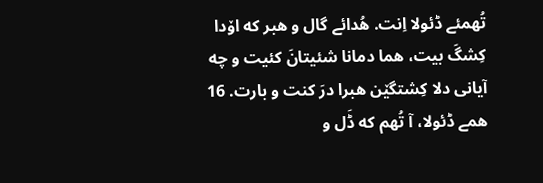تُهمئے ڈئولا اِنت. هُدائے گال و هبر که اۆدا کِشگَ بیت، هما دمانا شئیتانَ کئیت و چه آیانی دلا کِشتگێن هبرا درَ کنت و بارت. 16 همے ڈئولا، آ تُهم که ڈَل و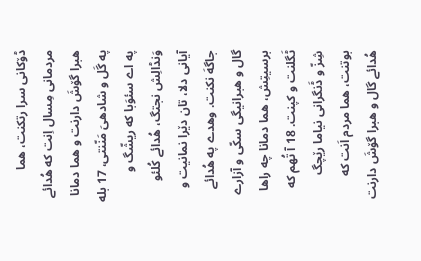ڈۆکانی سرا رتکنت، هما مردمانی مِسال اِنت که هُدائے هبرا گۆشَ دارنت و هما دمانا په گَل و شادهیَ مَنّنتی، 17 بله په اے سئوَبا که ریشّگ و وَنڈالِش نجتگ، هُدائے کُلئو آیانی دلا، تان دێرا نمانیت و جاگهَ نکنت. وهدے په هُدائے گال و هبرانیگی سکّی و آزارے برسیتِش، هما دمانا چه راها ٹَگلنت و کپنت. 18 آ تُهم که شِزّ و ڈَنگرانی نیاما رێچگ بوتنت، هما مردم اَنت که هُدائے گال و هبرا گۆشَ دارنت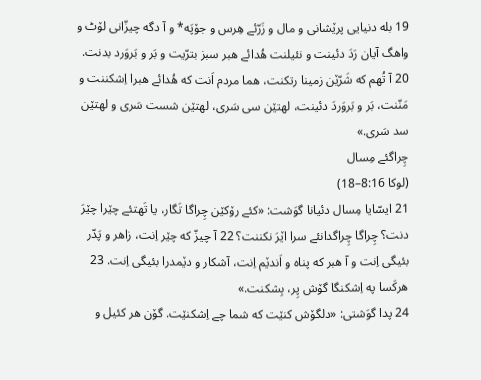19 بله دنیایی پرێشانی و مال و زَرّئے هِرس و جۆپَه* و آ دگه چیزّانی لۆٹ و واهگ آیان رَدَ دئینت و نئیلنت هُدائے هبر سبز بترّیت و بَر و بَروَرد بدنت. 20 آ تُهم که شَرّێن زمینا رتکنت، هما مردم اَنت که هُدائے هبرا اِشکننت و مَنّنت، بَر و بَروَردَ دئینت، لهتێن سی سَری، لهتێن شست سَری و لهتێن سد سَری.»
چِراگئے مِسال
(لوکا 8:16–18)
21 ایسّایا مِسال دئیانا گوَشت: «کئے رۆکێن چِراگا تَگار، یا تَهتئے چێرا چێرَ دنت؟ چِراگا چِراگدانئے سرا اێرَ نکننت؟ 22 آ چیزّ که چێر اِنت، زاهر و پَدّر بئیگی اِنت و آ هبر که پناه و اَندێم اِنت، آشکار و دێمدرا بئیگی اِنت. 23 هرکَسا په اِشکنگا گۆش پِر، بِشکنت.»
24 پدا گوَشتی: «دلگۆش کنێت که شما چے اِشکنێت. گۆن هر کئیل و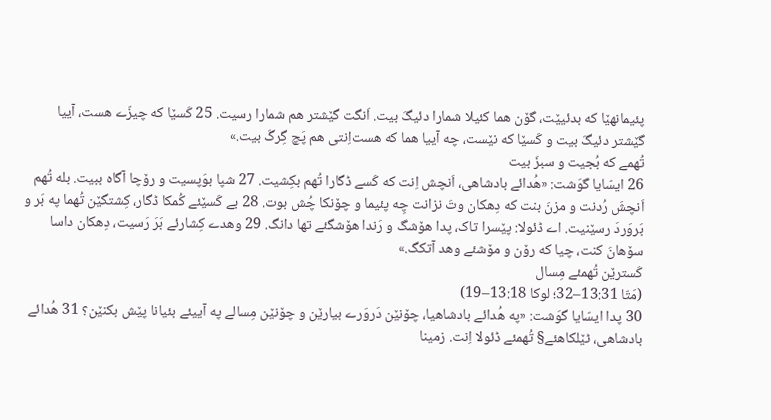پئیمانهێا که بدئیێت، گۆن هما کئیلا شمارا دئیگَ بیت. اَنگت گێشتر هم شمارا رسیت. 25 کَسێا که چیزّے هست، آییا گێشتر دئیگَ بیت و کَسێا که نێست، چه آییا هما که هست‌اِنتی هم پَچ گِرگَ بیت.»
تُهمے که بُجیت و سبزَ بیت
26 ایسّایا گوَشت: «هُدائے بادشاهی، اَنچش اِنت که کَسے ڈگارا تُهم بکِشیت. 27 شپا بوَپسیت و رۆچا آگاه ببیت. بله تُهم اَنچشَ رُدنت و مزنَ بنت که دِهکان وتَ نزانت چِه پئیما و چۆنکا چُش بوت. 28 بے کَسێئے کُمکا ڈگار، کِشتگێن تُهما په بَر و بَروَردَ رسێنیت. اے ڈئولا: پێسرا تاک، پدا هۆشگ و رَندا هۆشگئے تها دانگ. 29 وهدے کِشارئے بَرَ رَسیت، دِهکان داسا سۆهانَ کنت، چیا که رۆن و مۆشئے وهد آتکگ.»
کَسترێن تُهمئے مِسال
(مَتّا 13:31–32؛ لوکا 13:18–19)
30 پدا ایسّایا گوَشت: «په هُدائے بادشاهیا، چۆنێن دَروَرے بیارێن و چۆنێن مِسالے په آییئے بئیانا پێش بکنێن؟ 31 هُدائے بادشاهی، ٹێلکاهئے§ تُهمئے ڈئولا اِنت. زمینا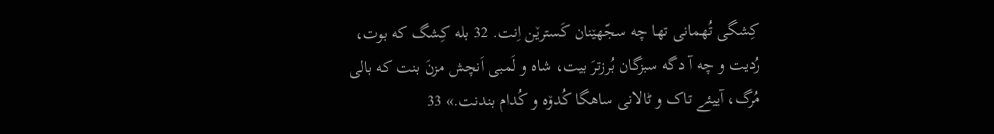کِشگی تُهمانی تها چه سجّهێنان کَسترێن اِنت. 32 بله کِشگ که بوت، رُدیت و چه آ دگه سبزگان بُرزترَ بیت، شاه و لَمبی اَنچش مزنَ بنت که بالی مُرگ، آییئے تاک و ٹالانی ساهگا کُدۆه و کُدام بندنت.» 33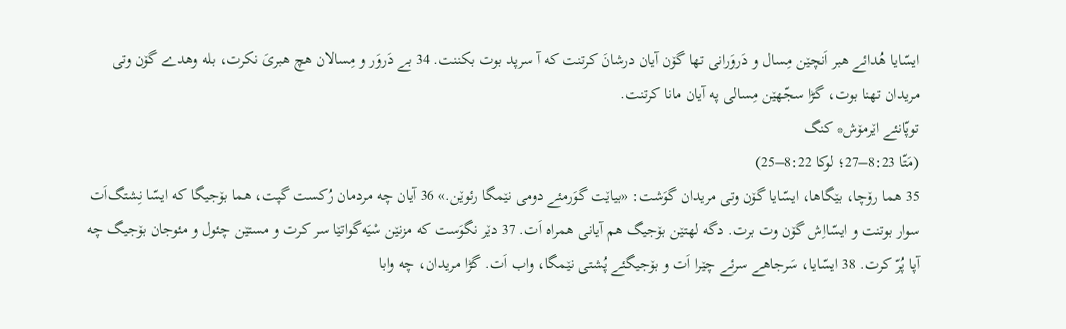ایسّایا هُدائے هبر اَنچێن مِسال و دَروَرانی تها گۆن آیان درشانَ کرتنت که آ سرپد بوت بکننت. 34 بے دَروَر و مِسالان هچ هبریَ نکرت، بله وهدے گۆن وتی مریدان تهنا بوت، گڑا سجّهێن مِسالی په آیان مانا کرتنت.
توپّانئے اێرمۆش* کنگ
(مَتّا 8:23–27؛ لوکا 8:22–25)
35 هما رۆچا، بێگاها، ایسّایا گۆن وتی مریدان گوَشت: «بیاێت گوَرمئے دومی نێمگا رئوێن.» 36 آیان چه مردمان رُکست گپت، هما بۆجیگا که ایسّا نِشتگ‌اَت سوار بوتنت و ایسّااِش گۆن وت برت. دگه لهتێن بۆجیگ هم آیانی همراه اَت. 37 دێر نگوَست که مزنێن سْیَه‌گواتێا سر کرت و مستێن چئول و مئوجان بۆجیگ چه آپا پُرّ کرت. 38 ایسّایا، سَرجاهے سرئے چێرا اَت و بۆجیگئے پُشتی نێمگا، واب اَت. گڑا مریدان، چه وابا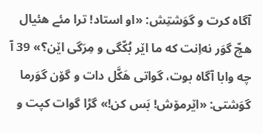آگاه کرت و گوَشتِش: «او استاد! ترا مئے هئیال هچّ گوَر نه‌اِنت که ما اێر بُکّگی و مِرَگی اێن؟» 39 آ چه وابا آگاه بوت، گواتی هَکَّل دات و گۆن گوَرما گوَشتی: «اێرمۆش! بَس کن!» گڑا گوات کپت و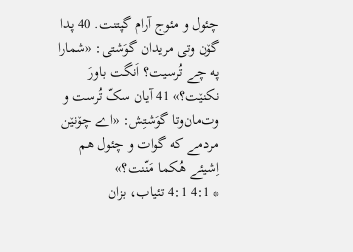چئول و مئوج آرام گپتنت. 40 پدا گۆن وتی مریدان گوَشتی: «شمارا په چے تُرسیت؟ اَنگت باورَ نکنێت؟» 41 آیان سکّ تُرست و وت‌مان‌وتا گوَشتِش: «اے چۆنێن مردمے که گوات و چئول هم اِشیئے هُکما مَنّنت؟»
* 4:1 4:1 تئیاب، بزان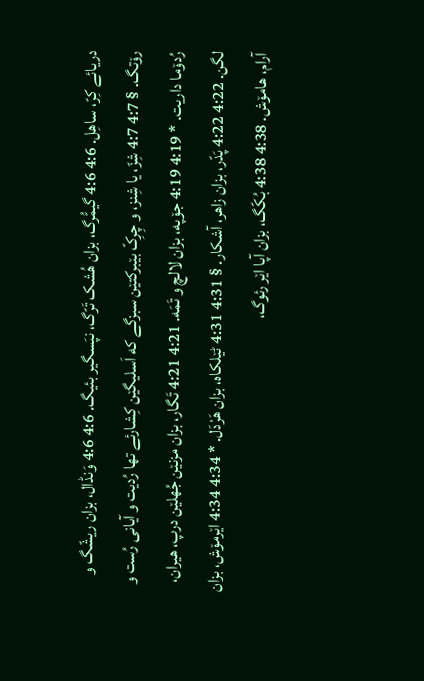دریائے کِرّ، ساهِل. 4:6 4:6 گیمُّرگ، بزان هُشک تَرّگ، نپَسگیر بئیگ. 4:6 4:6 وَنڈال، بزان ریشّگ و رۆتگ. § 4:7 4:7 شِزّ، یا شِنز، و چِرِکّ بێبرکتێن سبزگے که اَسلیگێن کِشارئے تها رُدیت و آیانی رُست و رُدۆما داریت. * 4:19 4:19 جۆپه، بزان لالچ و تَمَه. 4:21 4:21 تَگار، بزان مزنێن جُهلێن درپ، هیران، لگن. 4:22 4:22 پَدّر، بزان زاهر، آشکار. § 4:31 4:31 ٹێلکاه، بزان هَرْدَل. * 4:34 4:34 اێرمۆش، بزان آرام، هامۆش. 4:38 4:38 بُکّگ، بزان آپا اێر رئوگ،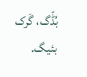بُڈّگ، گَرک بئیگ.